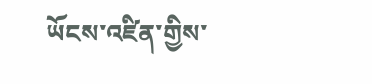ཡོངས་འཛིན་གྱིས་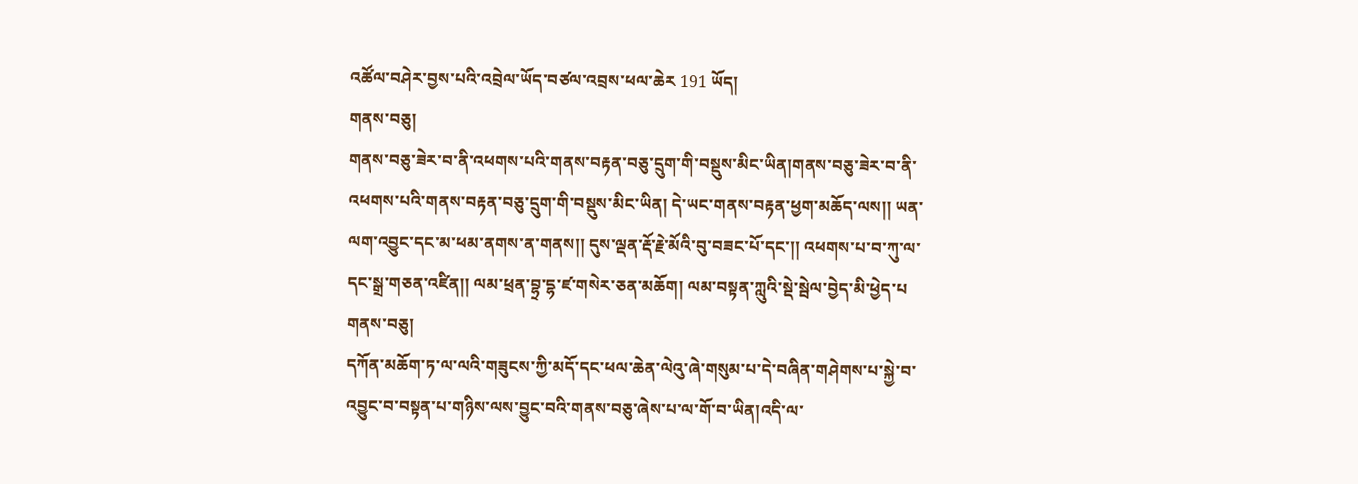འཚོལ་བཤེར་བྱས་པའི་འབྲེལ་ཡོད་བཙལ་འབྲས་ཕལ་ཆེར 191 ཡོད།
གནས་བཅུ།
གནས་བཅུ་ཟེར་བ་ནི་འཕགས་པའི་གནས་བརྟན་བཅུ་དྲུག་གི་བསྡུས་མིང་ཡིན།གནས་བཅུ་ཟེར་བ་ནི་འཕགས་པའི་གནས་བརྟན་བཅུ་དྲུག་གི་བསྡུས་མིང་ཡིན། དེ་ཡང་གནས་བརྟན་ཕྱག་མཆོད་ལས།། ཡན་ལག་འབྱུང་དང་མ་ཕམ་ནགས་ན་གནས།། དུས་ལྡན་རྡོ་རྗེ་མོའི་བུ་བཟང་པོ་དང་།། འཕགས་པ་བ་ཀུ་ལ་དང་སྒྲ་གཅན་འཛིན།། ལམ་ཕྲན་བྷྲ་དྷ་ཛ་གསེར་ཅན་མཆོག། ལམ་བསྟན་ཀླུའི་སྡེ་སྦེལ་བྱེད་མི་ཕྱེད་པ
གནས་བཅུ།
དཀོན་མཆོག་ཏ་ལ་ལའི་གཟུངས་ཀྱི་མདོ་དང་ཕལ་ཆེན་ལེའུ་ཞེ་གསུམ་པ་དེ་བཞིན་གཤེགས་པ་སྐྱེ་བ་འབྱུང་བ་བསྟན་པ་གཉིས་ལས་བྱུང་བའི་གནས་བཅུ་ཞེས་པ་ལ་གོ་བ་ཡིན།འདི་ལ་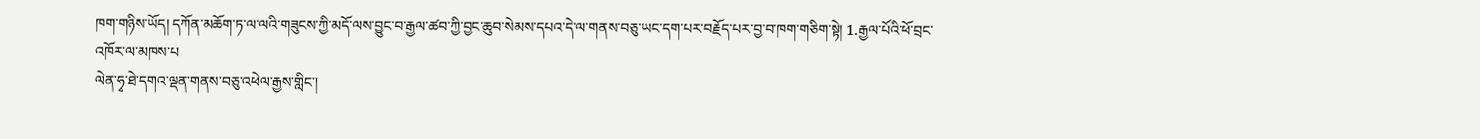ཁག་གཉིས་ཡོད། དཀོན་མཆོག་ཏ་ལ་ལའི་གཟུངས་ཀྱི་མདོ་ལས་བྱུང་བ་རྒྱལ་ཚབ་ཀྱི་བྱང་ཆུབ་སེམས་དཔའ་དེ་ལ་གནས་བཅུ་ཡང་དག་པར་བརྗོད་པར་བྱ་བ་ཁག་གཅིག་སྟེ། 1.རྒྱལ་པོའི་ཕོ་བྲང་འཁོར་ལ་མཁས་པ
ལེན་ཧྭ་ཐེ་དགའ་ལྡན་གནས་བཅུ་འཕེལ་རྒྱས་གླིང་།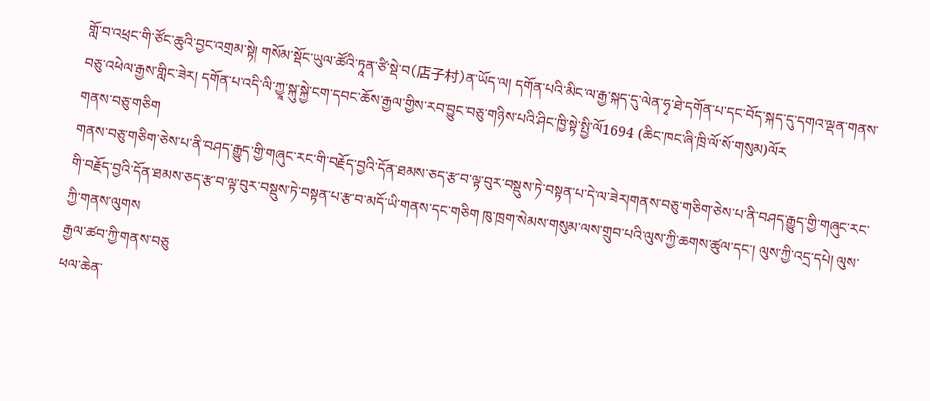གློ་བ་འཕྲང་གི་ཙོང་ཆུའི་བྱང་འགྲམ་སྟེ། གསོམ་སྡོང་ཡུལ་ཚོའི་ཏཱན་ཙི་སྡེ་བ(店子村)ན་ཡོད་ལ། དགོན་པའི་མིང་ལ་རྒྱ་སྐད་དུ་ལེན་ཧྭ་ཐེ་དགོན་པ་དང་བོད་སྐད་དུ་དགའ་ལྡན་གནས་བཅུ་འཕེལ་རྒྱས་གླིང་ཟེར། དགོན་པ་འདི་ལི་ཀྱཱ་སྐུ་སྐྱེ་ངག་དབང་ཆོས་རྒྱལ་གྱིས་རབ་བྱུང་བཅུ་གཉིས་པའི་ཤིང་ཁྱི་སྟེ་སྤྱི་ལོ1694 (ཆིང་ཁང་ཞི་ཁྲི་ལོ་སོ་གསུམ)ལོར
གནས་བཅུ་གཅིག
གནས་བཅུ་གཅིག་ཅེས་པ་ནི་བཤད་རྒྱུད་གྱི་གཞུང་རང་གི་བརྗོད་བྱའི་དོན་ཐམས་ཅད་རྩ་བ་ལྟ་བུར་བསྡུས་ཏེ་བསྟན་པ་དེ་ལ་ཟེར།གནས་བཅུ་གཅིག་ཅེས་པ་ནི་བཤད་རྒྱུད་གྱི་གཞུང་རང་གི་བརྗོད་བྱའི་དོན་ཐམས་ཅད་རྩ་བ་ལྟ་བུར་བསྡུས་ཏེ་བསྟན་པ་རྩ་བ་མདོ་ཡི་གནས་དང་གཅིག ཁུ་ཁྲག་སེམས་གསུམ་ལས་གྲུབ་པའི་ལུས་ཀྱི་ཆགས་ཚུལ་དང་། ལུས་ཀྱི་འདྲ་དཔེ། ལུས་ཀྱི་གནས་ལུགས
རྒྱལ་ཚབ་ཀྱི་གནས་བཅུ
ཕལ་ཆེན་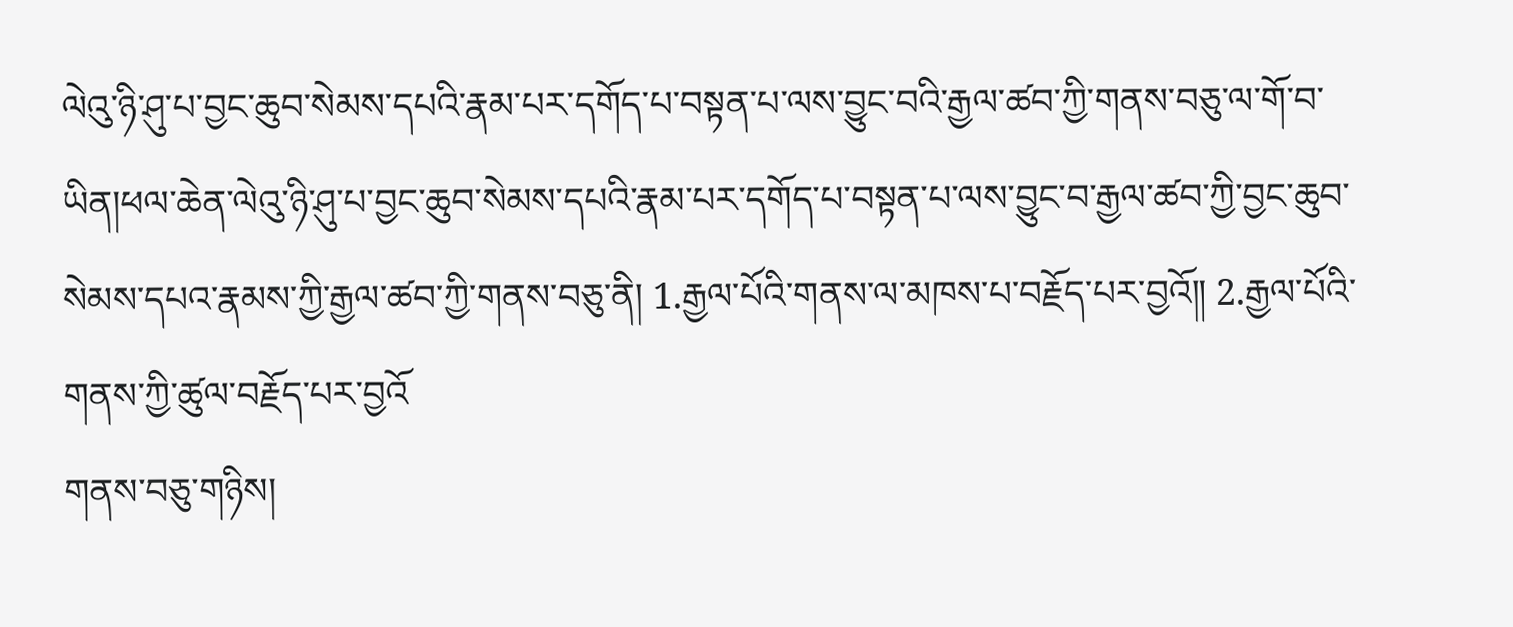ལེའུ་ཉི་ཤུ་པ་བྱང་ཆུབ་སེམས་དཔའི་རྣམ་པར་དགོད་པ་བསྟན་པ་ལས་བྱུང་བའི་རྒྱལ་ཚབ་ཀྱི་གནས་བཅུ་ལ་གོ་བ་ཡིན།ཕལ་ཆེན་ལེའུ་ཉི་ཤུ་པ་བྱང་ཆུབ་སེམས་དཔའི་རྣམ་པར་དགོད་པ་བསྟན་པ་ལས་བྱུང་བ་རྒྱལ་ཚབ་ཀྱི་བྱང་ཆུབ་སེམས་དཔའ་རྣམས་ཀྱི་རྒྱལ་ཚབ་ཀྱི་གནས་བཅུ་ནི། 1.རྒྱལ་པོའི་གནས་ལ་མཁས་པ་བརྗོད་པར་བྱའོ༎ 2.རྒྱལ་པོའི་གནས་ཀྱི་ཚུལ་བརྗོད་པར་བྱའོ
གནས་བཅུ་གཉིས།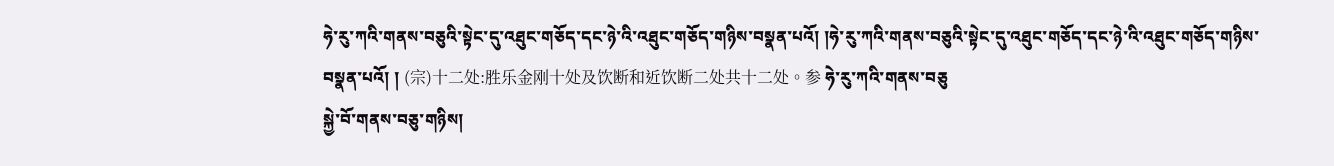ཧེ་རུ་ཀའི་གནས་བཅུའི་སྟེང་དུ་འཐུང་གཅོད་དང་ཉེ་འི་འཐུང་གཅོད་གཉིས་བསྣན་པའོ། །ཧེ་རུ་ཀའི་གནས་བཅུའི་སྟེང་དུ་འཐུང་གཅོད་དང་ཉེ་འི་འཐུང་གཅོད་གཉིས་བསྣན་པའོ། ། (宗)十二处:胜乐金刚十处及饮断和近饮断二处共十二处。参 ཧེ་རུ་ཀའི་གནས་བཅུ
སྐྱེ་བོ་གནས་བཅུ་གཉིས།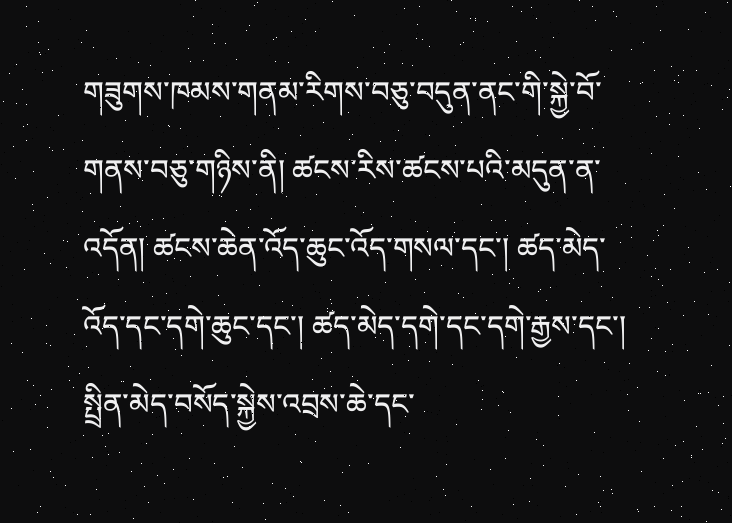གཟུགས་ཁམས་གནམ་རིགས་བཅུ་བདུན་ནང་གི་སྐྱེ་བོ་གནས་བཅུ་གཉིས་ནི། ཚངས་རིས་ཚངས་པའི་མདུན་ན་འདོན། ཚངས་ཆེན་འོད་ཆུང་འོད་གསལ་དང་། ཚད་མེད་འོད་དང་དགེ་ཆུང་དང་། ཚད་མེད་དགེ་དང་དགེ་རྒྱས་དང་། སྤྲིན་མེད་བསོད་སྐྱེས་འབྲས་ཆེ་དང་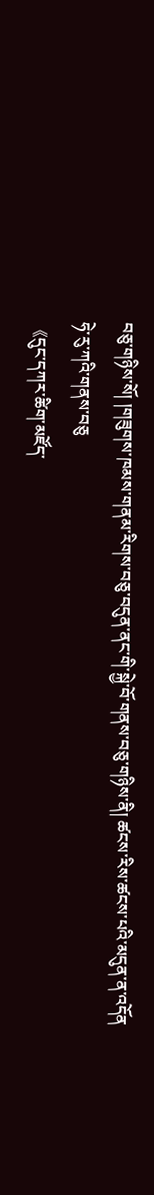བཅུ་གཉིས་སོ། །གཟུགས་ཁམས་གནམ་རིགས་བཅུ་བདུན་ནང་གི་སྐྱེ་བོ་གནས་བཅུ་གཉིས་ནི། ཚངས་རིས་ཚངས་པའི་མདུན་ན་འདོན
ཧེ་རུ་ཀའི་གནས་བཅུ
《དུང་དཀར་ཚིག་མཛོད་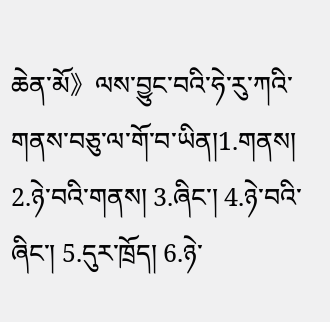ཆེན་མོ》ལས་བྱུང་བའི་ཧེ་རུ་ཀའི་གནས་བཅུ་ལ་གོ་བ་ཡིན།1.གནས། 2.ཉེ་བའི་གནས། 3.ཞིང་། 4.ཉེ་བའི་ཞིང་། 5.དུར་ཁྲོད། 6.ཉེ་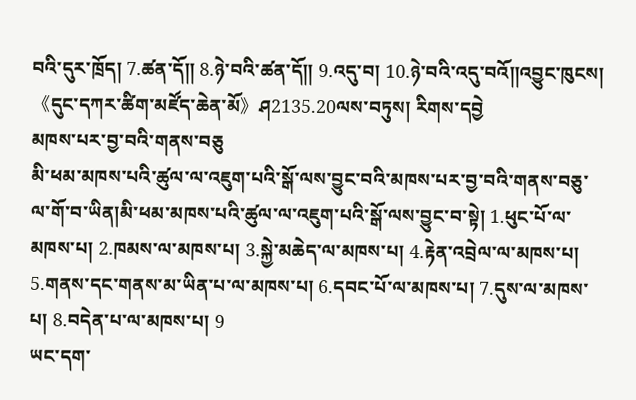བའི་དུར་ཁྲོད། 7.ཚན་དོ༎ 8.ཉེ་བའི་ཚན་དོ༎ 9.འདུ་བ། 10.ཉེ་བའི་འདུ་བའོ༎འབྱུང་ཁུངས། 《དུང་དཀར་ཚིག་མཛོད་ཆེན་མོ》ཤ2135.20ལས་བཏུས། རིགས་དབྱེ
མཁས་པར་བྱ་བའི་གནས་བཅུ
མི་ཕམ་མཁས་པའི་ཚུལ་ལ་འཇུག་པའི་སྒོ་ལས་བྱུང་བའི་མཁས་པར་བྱ་བའི་གནས་བཅུ་ལ་གོ་བ་ཡིན།མི་ཕམ་མཁས་པའི་ཚུལ་ལ་འཇུག་པའི་སྒོ་ལས་བྱུང་བ་སྟེ། 1.ཕུང་པོ་ལ་མཁས་པ། 2.ཁམས་ལ་མཁས་པ། 3.སྐྱེ་མཆེད་ལ་མཁས་པ། 4.རྟེན་འབྲེལ་ལ་མཁས་པ། 5.གནས་དང་གནས་མ་ཡིན་པ་ལ་མཁས་པ། 6.དབང་པོ་ལ་མཁས་པ། 7.དུས་ལ་མཁས་པ། 8.བདེན་པ་ལ་མཁས་པ། 9
ཡང་དག་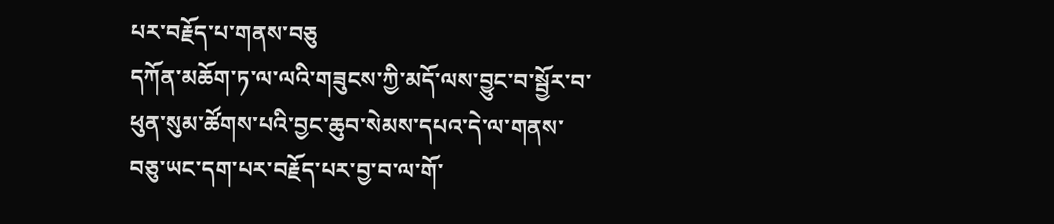པར་བརྗོད་པ་གནས་བཅུ
དཀོན་མཆོག་ཏ་ལ་ལའི་གཟུངས་ཀྱི་མདོ་ལས་བྱུང་བ་སྦྱོར་བ་ཕུན་སུམ་ཚོགས་པའི་བྱང་ཆུབ་སེམས་དཔའ་དེ་ལ་གནས་བཅུ་ཡང་དག་པར་བརྗོད་པར་བྱ་བ་ལ་གོ་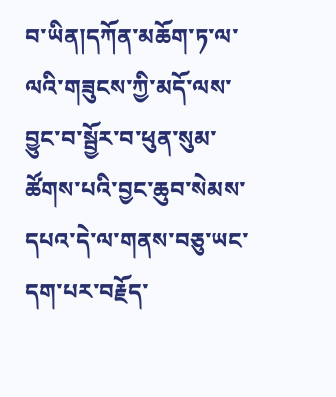བ་ཡིན།དཀོན་མཆོག་ཏ་ལ་ལའི་གཟུངས་ཀྱི་མདོ་ལས་བྱུང་བ་སྦྱོར་བ་ཕུན་སུམ་ཚོགས་པའི་བྱང་ཆུབ་སེམས་དཔའ་དེ་ལ་གནས་བཅུ་ཡང་དག་པར་བརྗོད་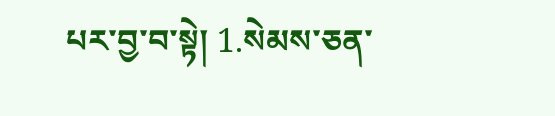པར་བྱ་བ་སྟེ། 1.སེམས་ཅན་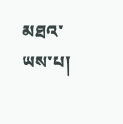མཐའ་ཡས་པ།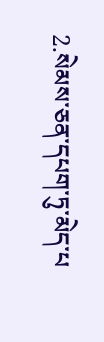2.སེམས་ཅན་དཔག་ཏུ་མེད་པ